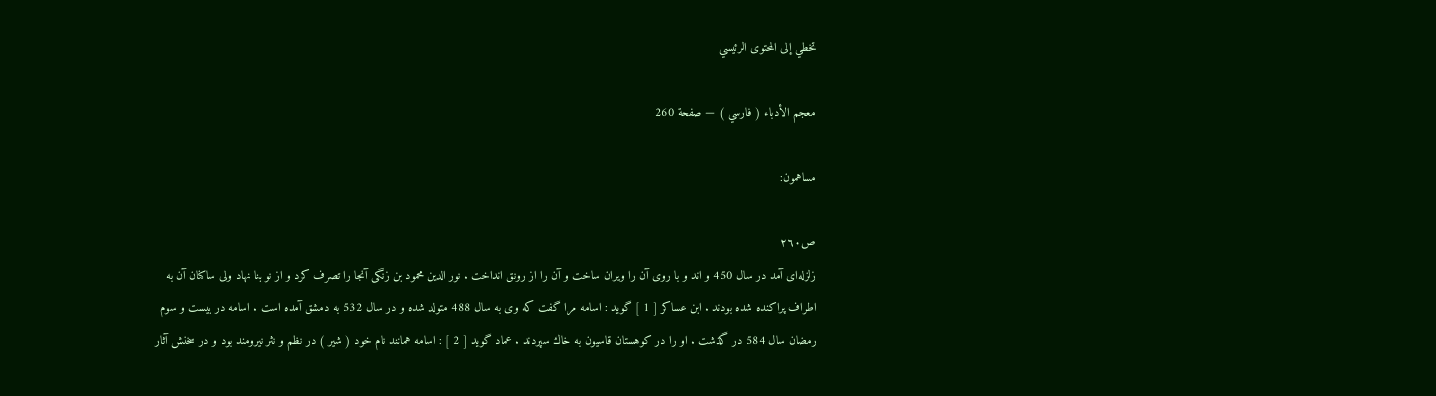تخطي إلى المحتوى الرئيسي

معجم الأدباء ( فارسي ) — صفحة 260

مساهمون:

ص٢٦٠
زلزله‌اى آمد در سال 450 و اند و با روى آن را ويران ساخت و آن را از رونق انداخت . نور الدين محمود بن زنگى آنجا را تصرف كرد و از نو بنا نهاد ولى ساكنان آن به اطراف پراكنده شده بودند . ابن عساكر [ 1 ] گويد : اسامه مرا گفت كه وى به سال 488 متولد شده و در سال 532 به دمشق آمده است . اسامه در بيست و سوم رمضان سال 584 در گذشت . او را در كوهستان قاسيون به خاك سپردند . عماد گويد [ 2 ] : اسامه همانند نام خود ( شير ) در نظم و نثر نيرومند بود و در سخنش آثار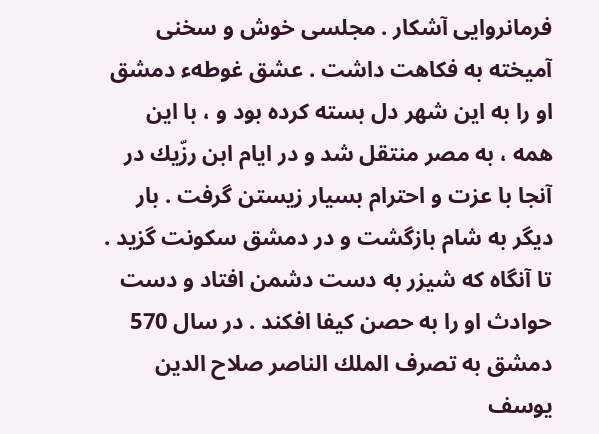فرمانروايى آشكار . مجلسى خوش و سخنى آميخته به فكاهت داشت . عشق غوطهء دمشق او را به اين شهر دل بسته كرده بود و ، با اين همه ، به مصر منتقل شد و در ايام ابن رزّيك در آنجا با عزت و احترام بسيار زيستن گرفت . بار ديگر به شام بازگشت و در دمشق سكونت گزيد . تا آنگاه كه شيزر به دست دشمن افتاد و دست حوادث او را به حصن كيفا افكند . در سال 570 دمشق به تصرف الملك الناصر صلاح الدين يوسف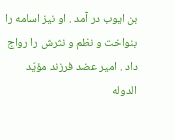بن ايوب در آمد . او نيز اسامه را بنواخت و نظم و نثرش را رواج داد . امير عضد فرزند مؤيّد الدوله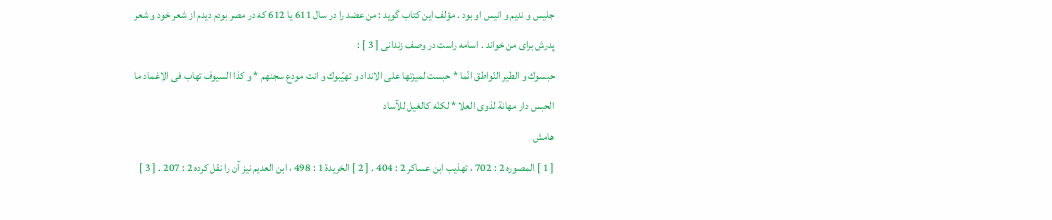جليس و نديم و انيس او بود . مؤلف اين كتاب گويد : من عضد را در سال 611 يا 612 كه در مصر بودم ديدم از شعر خود و شعر پدرش براى من خواند . اسامه راست در وصف زندانى [ 3 ] :
حبسوك و الطير النّواطق انّما * حبست لميزتها على الانداد و تهيّبوك و انت مودع سجنهم * و كذا السيوف تهاب فى الاغماد ما الحبس دار مهانة لذوى العلا * لكنّه كالغيل للآساد
هامش
[ 1 ] المصوره 2 : 702 ، تهذيب ابن عساكر 2 : 404 . [ 2 ] الخريدة 1 : 498 ، ابن العديم نيز آن را نقل كرده 2 : 207 . [ 3 ]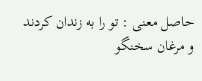حاصل معنى : تو را به زندان كردند و مرغان سخنگو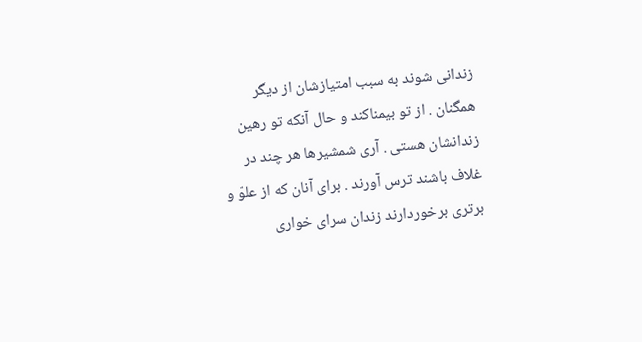زندانى شوند به سبب امتيازشان از ديگر همگنان . از تو بيمناكند و حال آنكه تو رهين زندانشان هستى . آرى شمشيرها هر چند در غلاف باشند ترس آورند . براى آنان كه از علوّ و برترى برخوردارند زندان سراى خوارى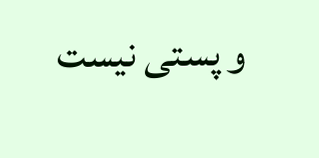و پستى نيست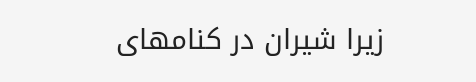زيرا شيران در كنامهاى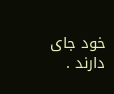خود جاى دارند .